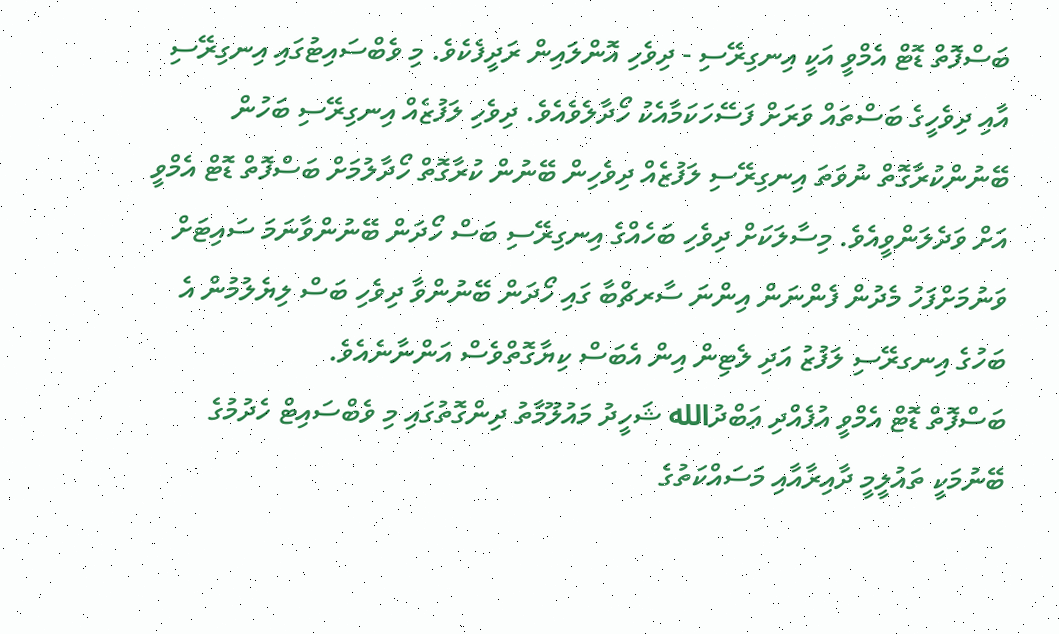ބަސްފޮތް ޑޮޓް އެމްވީ އަކީ އިނގިރޭސި - ދިވެހި އޮންލައިން ރަދީފެކެވެ. މި ވެބްސައިޓުގައި އިނގިރޭސި އާއި ދިވެހީގެ ބަސްތައް ވަރަށް ފަސޭހަކަމާއެކު ހޯދާލެވެއެވެ. ދިވެހި ލަފުޒެއް އިނގިރޭސި ބަހުން ބޭނުންކުރާގޮތް ނުވަތަ އިނގިރޭސި ލަފުޒެއް ދިވެހިން ބޭނުން ކުރާގޮތް ހޯދާލުމަށް ބަސްފޮތް ޑޮޓް އެމްވީ އަށް ވަދެލަންވީއެވެ. މިސާލަކަށް ދިވެހި ބަހެއްގެ އިނގިރޭސި ބަސް ހޯދަން ބޭނުންވާނަމަ ސައިޓަށް ވަނުމަށްފަހު މެދުން ފެންނަން އިންނަ ސާރޗްބާ ގައި ހޯދަން ބޭނުންވާ ދިވެހި ބަސް ލިޔެލުމުން އެ ބަހުގެ އިނގރޭސި ލަފުޒު އަދި ލެޓިން އިން އެބަސް ކިޔާގޮތްވެސް އަންނާނެއެވެ.
ބަސްފޮތް ޑޮޓް އެމްވީ އުފެއްދި ޢަބްދުالله ޝަހީދު މައުލޫމާތު ދިންގޮތުގައި މި ވެބްސައިޓް ހެދުމުގެ ބޭނުމަކީ ތައުލީމީ ދާއިރާއާއި މަސައްކަތުގެ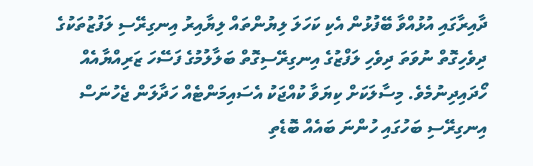ދާއިރާގައި އުޅުއްވާ ބޭފުޅުން އެކި ކަހަލަ ލިޔުންތައް ލިޔާއިރު އިނގިރޭސި ލަފުޒުތަކުގެ ދިވެހިގޮތް ނުވަތަ ދިވެހި ލަފްޒުގެ އިނގިރޭސިގޮތް ބަލާލުމުގެ ފަސޭހަ ޒަރިއްޔާއެއް ހޯދައިދިނުމެވެ. މިސާލަކަށް ކިޔަވާ ކުއްޖަކު އެސައިމަންޓެއް ހަދާލަން ޖެހުނަސް އިނގިރޭސި ބަހުގައި ހުންނަ ބައެއް ބޮޑެތި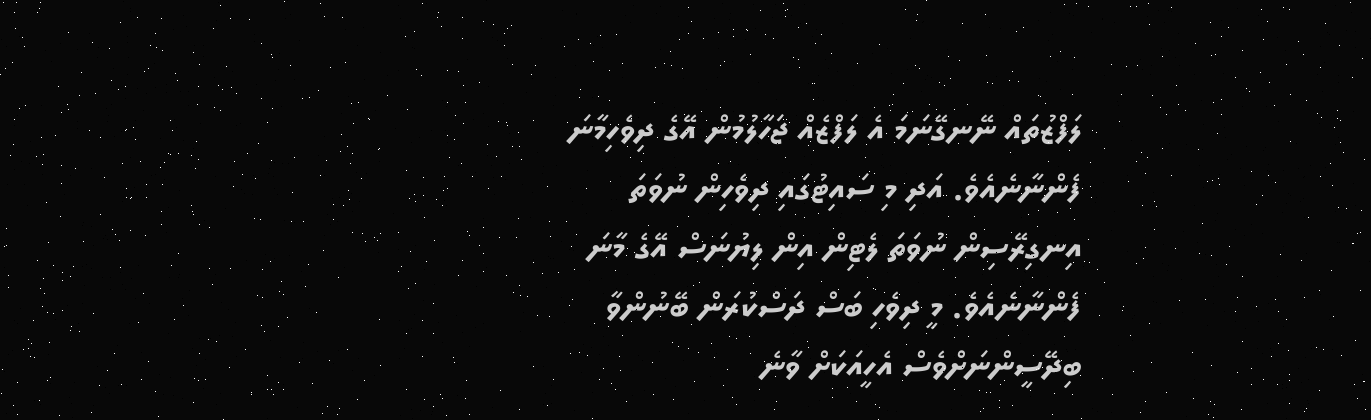ލަފްޒުތައް ނޭނގޭނަމަ އެ ލަފްޒެއް ޖަހާލުމުން އޭގެ ދިވެހިމާނަ ފެންނާނެއެވެ. އަދި މި ސައިޓުގައި ދިވެހިން ނުވަތަ އިނގިރޭސިން ނުވަތަ ލެޓިން އިން ލިޔުނަސް އޭގެ މާނަ ފެންނާނެއެވެ. މީ ދިވެހި ބަސް ދަސްކުރަން ބޭނުންވާ ބިދޭސީންނަށްވެސް އެހީއަކަށް ވާނެ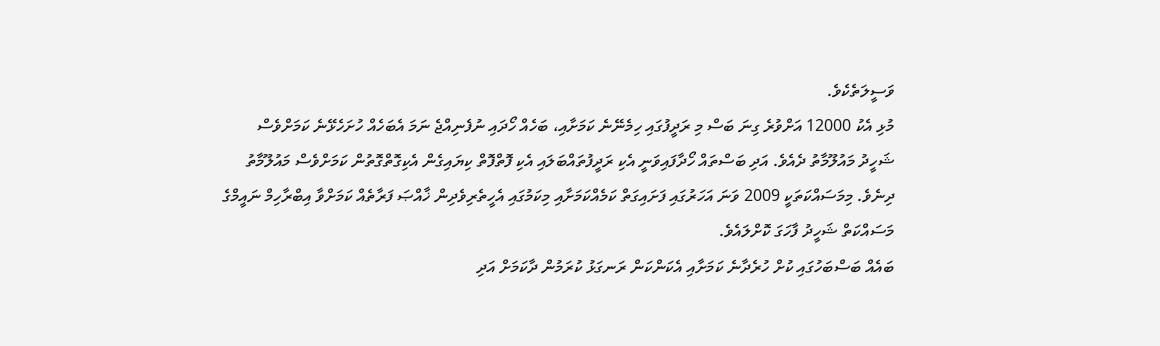ވަސީލަތެކެވެ.
މުޅި އެކު 12000 އަށްވުރެ ގިނަ ބަސް މި ރަދީފުގައި ހިމެނޭނެ ކަމަށާއި، ބަހެއް ހޯދައި ނުފެނިއްޖެ ނަމަ އެބަހެއް ހުށަހެޅޭނެ ކަމަށްވެސް ޝަހީދު މައުލޫމާތު ދެއެވެ. އަދި ބަސްތައް ހޯދާފައިވަނީ އެކި ރަދީފުތައްބަލައި އެކި ފޮތްފޮތް ކިޔައިގެން އެކިގޮތްގޮތުން ކަމަށްވެސް މައުލޫމާތު ދިނެވެ. މިމަސައްކަތަކީ 2009 ވަނަ އަހަރުގައި ފަށައިގަތް ކަމެއްކަމަށާއި މިކަމުގައި އެހީތެރިވެދިން ޚާއްޞަ ފަރާތެއް ކަމަށްވާ އިބްރާހިމް ނައީމްގެ މަސައްކަތް ޝަހީދު ފާހަގަ ކޮށްލައެވެ.
ބައެއް ބަސްބަހުގައި ކުށް ހުރެދާނެ ކަމަށާއި އެކަންކަން ރަނގަޅު ކުރަމުން ދާކަމަށް އަދި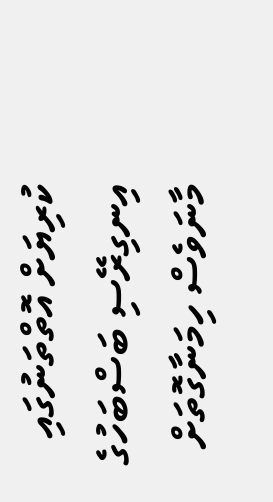ކުރިޔަށް އޮތްތަނުގައި އިނގިރޭސި ބަސްބަހުގެ މާނަވެސް ހިމަނާގޮތަށް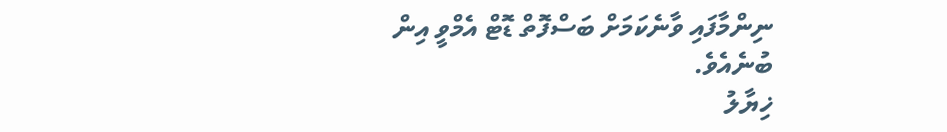ނިންމާފައި ވާނެކަމަށް ބަސްފޮތް ޑޮޓް އެމްވީ އިން ބުނެއެވެ.
ޚިޔާލު